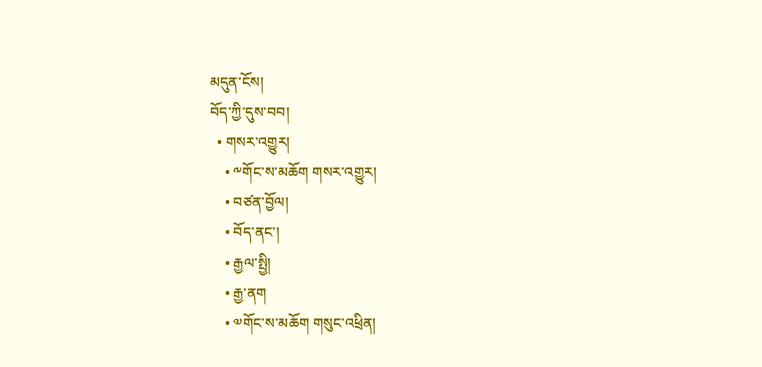མདུན་ངོས།
བོད་ཀྱི་དུས་བབ།
  • གསར་འགྱུར།
    • ༸གོང་ས་མཆོག གསར་འགྱུར།
    • བཙན་བྱོལ།
    • བོད་ནང་།
    • རྒྱལ་སྤྱི།
    • རྒྱ་ནག
    • ༧གོང་ས་མཆོག གསུང་འཕྲིན།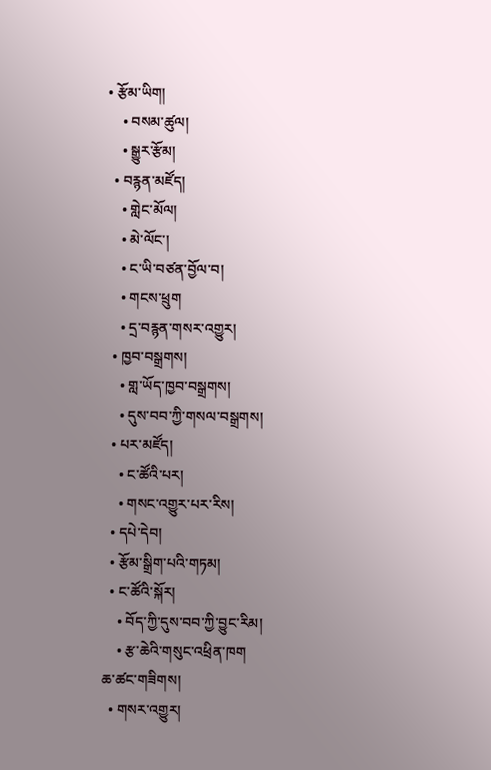• རྩོམ་ཡིག།
    • བསམ་ཚུལ།
    • སྒྱུར་རྩོམ།
  • བརྙན་མཛོད།
    • གླེང་མོལ།
    • མེ་ལོང་།
    • ང་ཡི་བཙན་བྱོལ་བ།
    • གངས་ཕྲུག
    • དྲ་བརྙན་གསར་འགྱུར།
  • ཁྱབ་བསྒྲགས།
    • གླ་ཡོད་ཁྱབ་བསྒྲགས།
    • དུས་བབ་ཀྱི་གསལ་བསྒྲགས།
  • པར་མཛོད།
    • ང་ཚོའི་པར།
    • གསང་འགྱུར་པར་རིས།
  • དཔེ་དེབ།
  • རྩོམ་སྒྲིག་པའི་གཏམ།
  • ང་ཚོའི་སྐོར།
    • བོད་ཀྱི་དུས་བབ་ཀྱི་བྱུང་རིམ།
    • རྩ་ཆེའི་གསུང་འཕྲིན་ཁག
ཆ་ཚང་གཟིགས།
  • གསར་འགྱུར།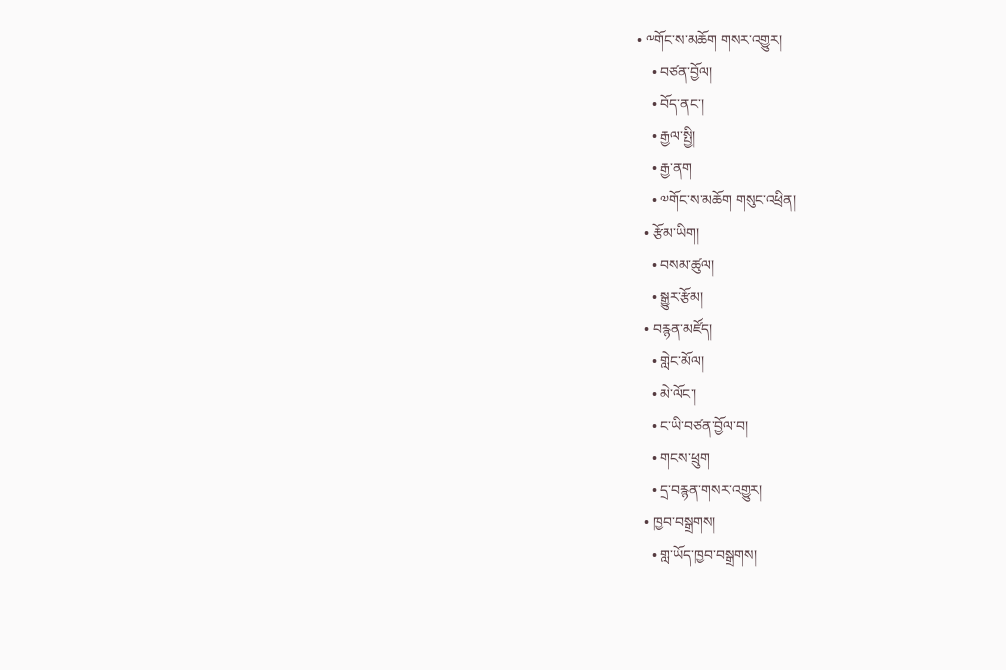• ༸གོང་ས་མཆོག གསར་འགྱུར།
    • བཙན་བྱོལ།
    • བོད་ནང་།
    • རྒྱལ་སྤྱི།
    • རྒྱ་ནག
    • ༧གོང་ས་མཆོག གསུང་འཕྲིན།
  • རྩོམ་ཡིག།
    • བསམ་ཚུལ།
    • སྒྱུར་རྩོམ།
  • བརྙན་མཛོད།
    • གླེང་མོལ།
    • མེ་ལོང་།
    • ང་ཡི་བཙན་བྱོལ་བ།
    • གངས་ཕྲུག
    • དྲ་བརྙན་གསར་འགྱུར།
  • ཁྱབ་བསྒྲགས།
    • གླ་ཡོད་ཁྱབ་བསྒྲགས།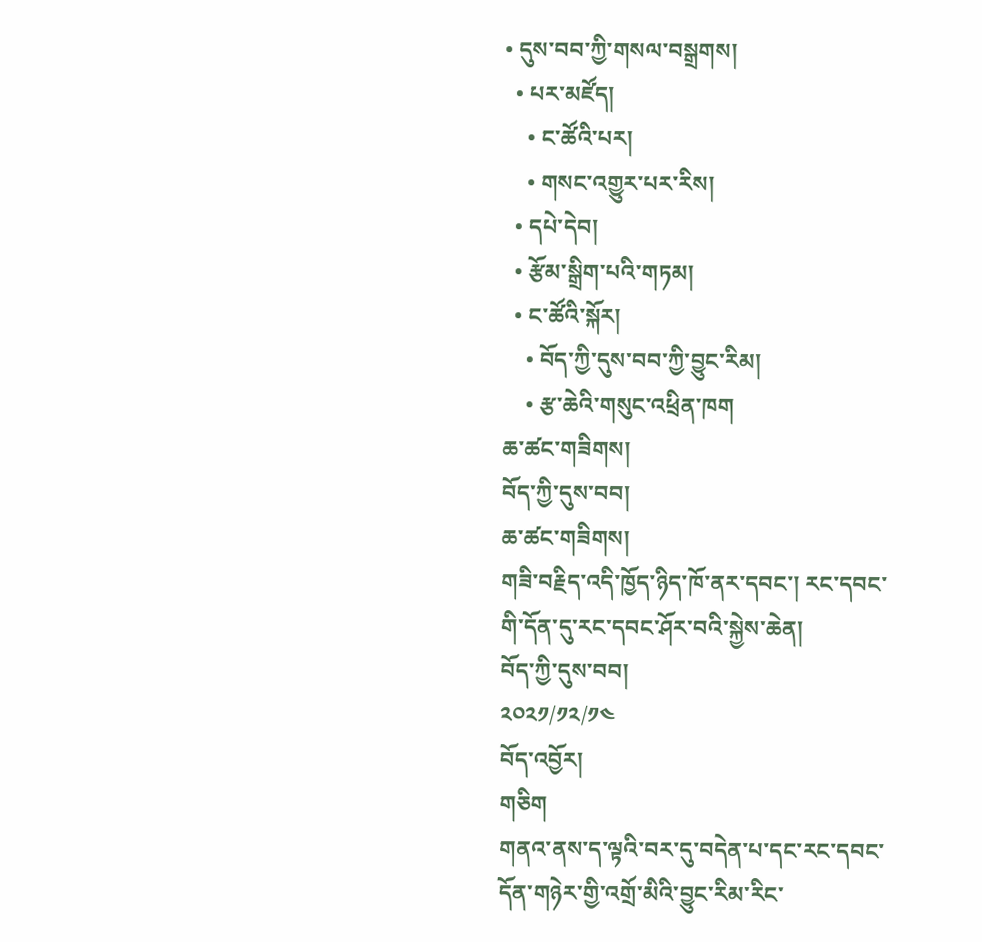• དུས་བབ་ཀྱི་གསལ་བསྒྲགས།
  • པར་མཛོད།
    • ང་ཚོའི་པར།
    • གསང་འགྱུར་པར་རིས།
  • དཔེ་དེབ།
  • རྩོམ་སྒྲིག་པའི་གཏམ།
  • ང་ཚོའི་སྐོར།
    • བོད་ཀྱི་དུས་བབ་ཀྱི་བྱུང་རིམ།
    • རྩ་ཆེའི་གསུང་འཕྲིན་ཁག
ཆ་ཚང་གཟིགས།
བོད་ཀྱི་དུས་བབ།
ཆ་ཚང་གཟིགས།
གཟི་བརྗིད་འདི་ཁྱོད་ཉིད་ཁོ་ནར་དབང་། རང་དབང་གི་དོན་དུ་རང་དབང་ཤོར་བའི་སྐྱེས་ཆེན།
བོད་ཀྱི་དུས་བབ།
༢༠༢༡/༡༢/༡༤
བོད་འབྱོར།
གཅིག
གནའ་ནས་ད་ལྟའི་བར་དུ་བདེན་པ་དང་རང་དབང་དོན་གཉེར་གྱི་འགྲོ་མིའི་བྱུང་རིམ་རིང་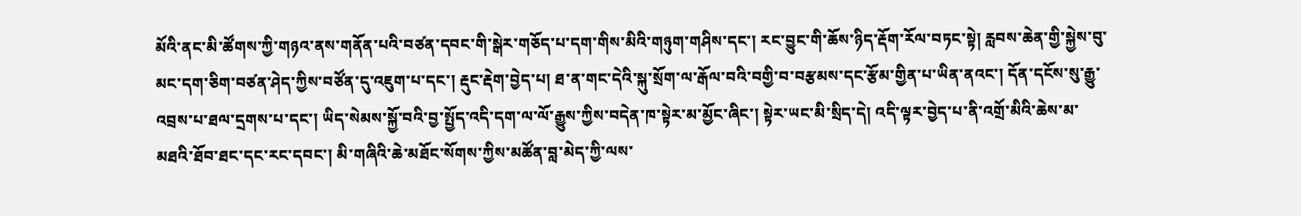མོའི་ནང་མི་ཚོགས་ཀྱི་གཉའ་ནས་གནོན་པའི་བཙན་དབང་གི་སྒེར་གཅོད་པ་དག་གིས་མིའི་གཉུག་གཤིས་དང་། རང་བྱུང་གི་ཆོས་ཉིད་རྡོག་རོལ་བཏང་སྟེ། རླབས་ཆེན་གྱི་སྐྱེས་བུ་མང་དག་ཅིག་བཙན་ཤེད་ཀྱིས་བཙོན་དུ་འཇུག་པ་དང་། རྡུང་རྡེག་བྱེད་པ། ཐ་ན་གང་དེའི་སྐུ་སྲོག་ལ་རྒོལ་བའི་བགྱི་བ་བརྩམས་དང་རྩོམ་གྱིན་པ་ཡིན་ནའང་། དོན་དངོས་སུ་རྒྱུ་འབྲས་པ་ཐལ་དྲགས་པ་དང་། ཡིད་སེམས་སྐྱོ་བའི་བྱ་སྤྱོད་འདི་དག་ལ་ལོ་རྒྱུས་ཀྱིས་བདེན་ཁ་སྟེར་མ་མྱོང་ཞིང་། སྟེར་ཡང་མི་སྲིད་དེ། འདི་ལྟར་བྱེད་པ་ནི་འགྲོ་མིའི་ཆེས་མ་མཐའི་ཐོབ་ཐང་དང་རང་དབང་། མི་གཞིའི་ཆེ་མཐོང་སོགས་ཀྱིས་མཚོན་བླ་མེད་ཀྱི་ལས་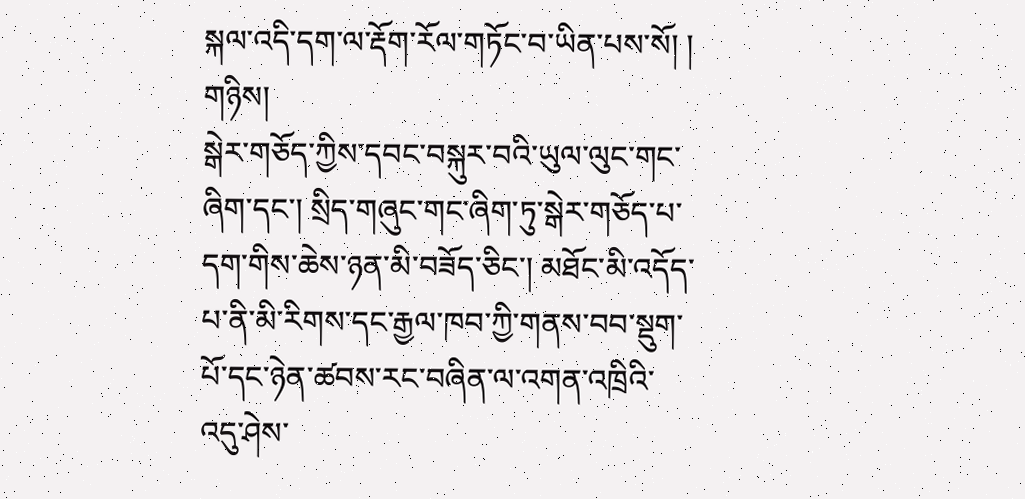སྐལ་འདི་དག་ལ་རྡོག་རོལ་གཏོང་བ་ཡིན་པས་སོ། །
གཉིས།
སྒེར་གཅོད་ཀྱིས་དབང་བསྐུར་བའི་ཡུལ་ལུང་གང་ཞིག་དང་། སྲིད་གཞུང་གང་ཞིག་ཏུ་སྒེར་གཅོད་པ་དག་གིས་ཆེས་ཉན་མི་བཟོད་ཅིང་། མཐོང་མི་འདོད་པ་ནི་མི་རིགས་དང་རྒྱལ་ཁབ་ཀྱི་གནས་བབ་སྡུག་པོ་དང་ཉེན་ཚབས་རང་བཞིན་ལ་འགན་འཁྲིའི་འདུ་ཤེས་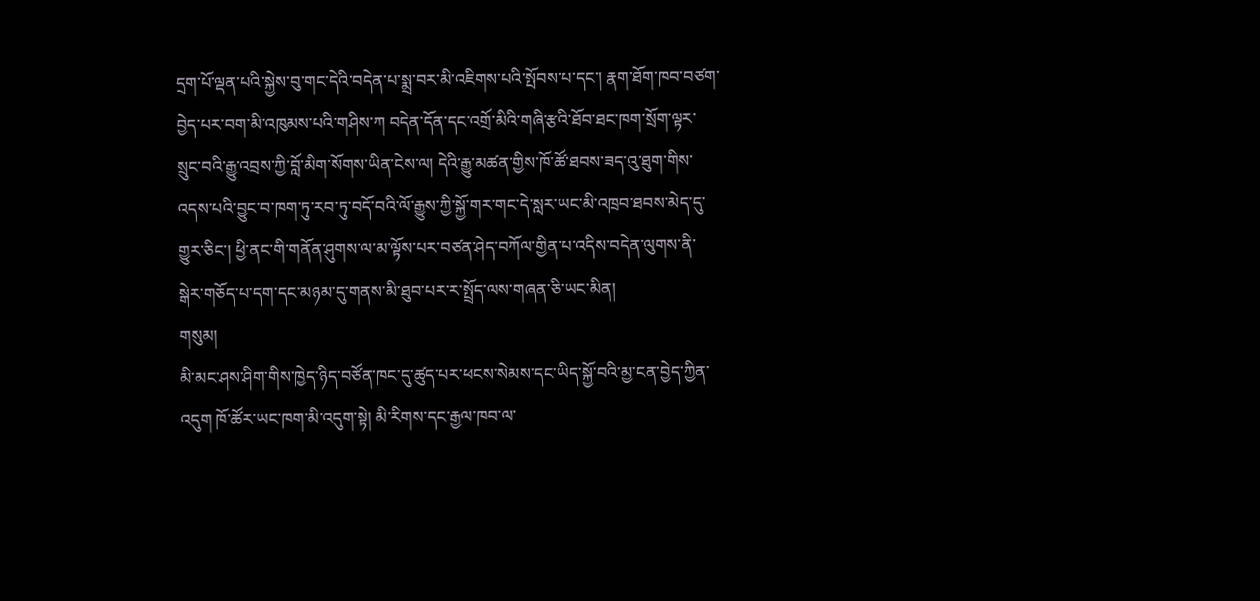དྲག་པོ་ལྡན་པའི་སྐྱེས་བུ་གང་དེའི་བདེན་པ་སྨྲ་བར་མི་འཇིགས་པའི་སྤོབས་པ་དང་། རྣག་ཐོག་ཁབ་བཙག་བྱེད་པར་བག་མི་འཁུམས་པའི་གཤིས་ཀ བདེན་དོན་དང་འགྲོ་མིའི་གཞི་རྩའི་ཐོབ་ཐང་ཁག་སྲོག་ལྟར་སྲུང་བའི་རྒྱུ་འབྲས་ཀྱི་བློ་མིག་སོགས་ཡིན་ངེས་ལ། དེའི་རྒྱུ་མཚན་གྱིས་ཁོ་ཚོ་ཐབས་ཟད་འུ་ཐུག་གིས་འདས་པའི་བྱུང་བ་ཁག་ཏུ་རབ་ཏུ་བདོ་བའི་ལོ་རྒྱུས་ཀྱི་སྐྱོ་གར་གང་དེ་སླར་ཡང་མི་འཁྲབ་ཐབས་མེད་དུ་གྱུར་ཅིང་། ཕྱི་ནང་གི་གནོན་ཤུགས་ལ་མ་ལྟོས་པར་བཙན་ཤེད་བཀོལ་གྱིན་པ་འདིས་བདེན་ལུགས་ནི་སྒེར་གཅོད་པ་དག་དང་མཉམ་དུ་གནས་མི་ཐུབ་པར་ར་སྤྲོད་ལས་གཞན་ཅི་ཡང་མིན།
གསུམ།
མི་མང་ཤས་ཤིག་གིས་ཁྱེད་ཉིད་བཙོན་ཁང་དུ་ཚུད་པར་ཕངས་སེམས་དང་ཡིད་སྐྱོ་བའི་མྱ་ངན་བྱེད་ཀྱིན་འདུག ཁོ་ཚོར་ཡང་ཁག་མི་འདུག་སྟེ། མི་རིགས་དང་རྒྱལ་ཁབ་ལ་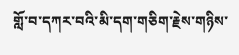གློ་བ་དཀར་བའི་མི་དག་གཅིག་རྗེས་གཉིས་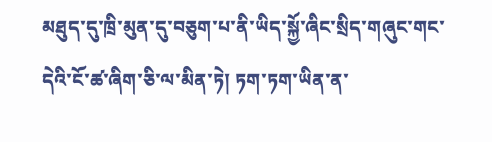མཐུད་དུ་ཁྲི་མུན་དུ་བཅུག་པ་ནི་ཡིད་སྐྱོ་ཞིང་སྲིད་གཞུང་གང་དེའི་ངོ་ཚ་ཞིག་ཅི་ལ་མིན་ཏེ། ཏག་ཏག་ཡིན་ན་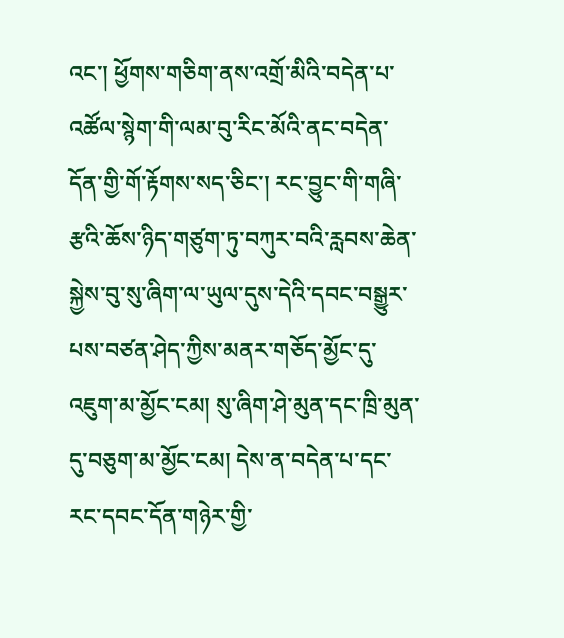འང་། ཕྱོགས་གཅིག་ནས་འགྲོ་མིའི་བདེན་པ་འཚོལ་སྙེག་གི་ལམ་བུ་རིང་མོའི་ནང་བདེན་དོན་གྱི་གོ་རྟོགས་སད་ཅིང་། རང་བྱུང་གི་གཞི་རྩའི་ཆོས་ཉིད་གཙུག་ཏུ་བཀུར་བའི་རླབས་ཆེན་སྐྱེས་བུ་སུ་ཞིག་ལ་ཡུལ་དུས་དེའི་དབང་བསྒྱུར་པས་བཙན་ཤེད་ཀྱིས་མནར་གཅོད་མྱོང་དུ་འཇུག་མ་མྱོང་ངམ། སུ་ཞིག་ཤེ་མུན་དང་ཁྲི་མུན་དུ་བཅུག་མ་མྱོང་ངམ། དེས་ན་བདེན་པ་དང་རང་དབང་དོན་གཉེར་གྱི་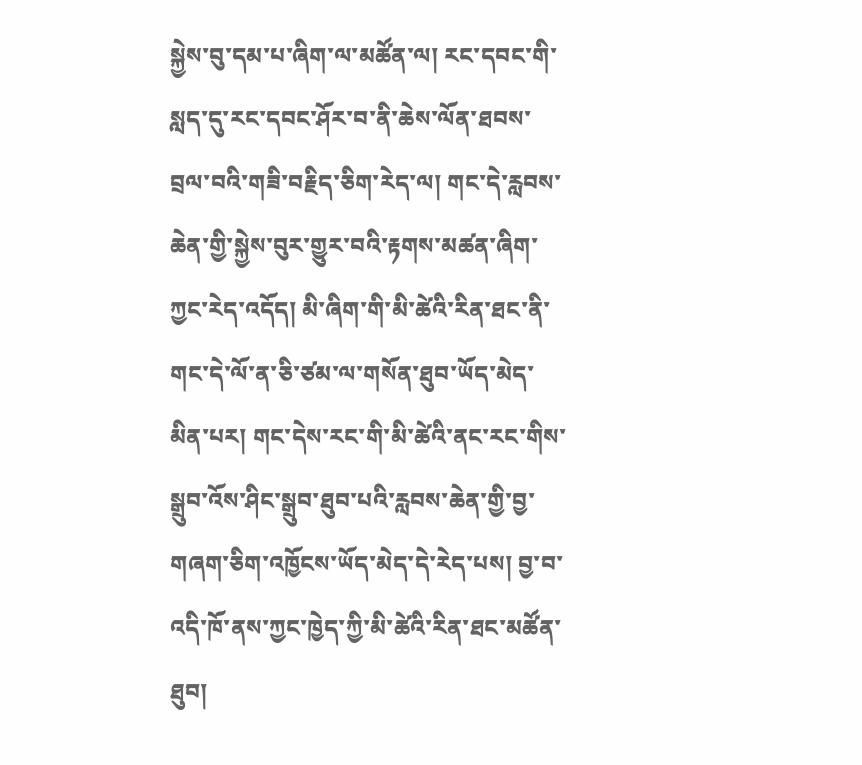སྐྱེས་བུ་དམ་པ་ཞིག་ལ་མཚོན་ལ། རང་དབང་གི་སླད་དུ་རང་དབང་ཤོར་བ་ནི་ཆེས་ལོན་ཐབས་བྲལ་བའི་གཟི་བརྗིད་ཅིག་རེད་ལ། གང་དེ་རླབས་ཆེན་གྱི་སྐྱེས་བུར་གྱུར་བའི་རྟགས་མཚན་ཞིག་ཀྱང་རེད་འདོད། མི་ཞིག་གི་མི་ཚེའི་རིན་ཐང་ནི་གང་དེ་ལོ་ན་ཅི་ཙམ་ལ་གསོན་ཐུབ་ཡོད་མེད་མིན་པར། གང་དེས་རང་གི་མི་ཚེའི་ནང་རང་གིས་སྒྲུབ་འོས་ཤིང་སྒྲུབ་ཐུབ་པའི་རླབས་ཆེན་གྱི་བྱ་གཞག་ཅིག་འཁྱོངས་ཡོད་མེད་དེ་རེད་པས། བྱ་བ་འདི་ཁོ་ནས་ཀྱང་ཁྱེད་ཀྱི་མི་ཚེའི་རིན་ཐང་མཚོན་ཐུབ།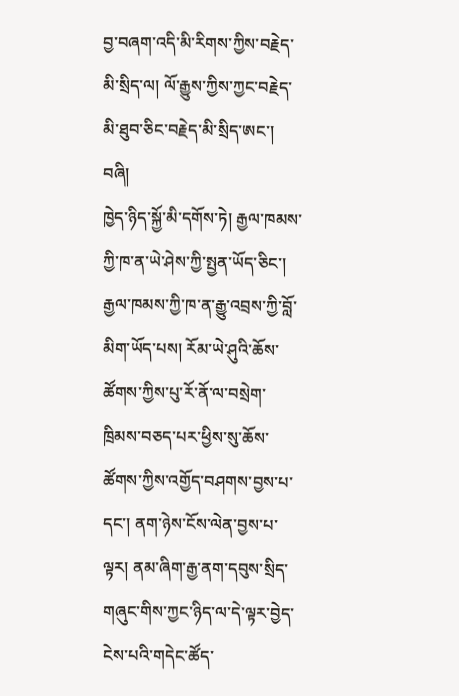བྱ་བཞག་འདི་མི་རིགས་ཀྱིས་བརྗེད་མི་སྲིད་ལ། ལོ་རྒྱུས་ཀྱིས་ཀྱང་བརྗེད་མི་ཐུབ་ཅིང་བརྗེད་མི་སྲིད་ཨང་།
བཞི།
ཁྱེད་ཉིད་སྐྱོ་མི་དགོས་ཏེ། རྒྱལ་ཁམས་ཀྱི་ཁ་ན་ཡེ་ཤེས་ཀྱི་སྤྱན་ཡོད་ཅིང་། རྒྱལ་ཁམས་ཀྱི་ཁ་ན་རྒྱུ་འབྲས་ཀྱི་བློ་མིག་ཡོད་པས། རོམ་ཡེ་ཤུའི་ཆོས་ཚོགས་ཀྱིས་པུ་རོ་ནོ་ལ་བསྲེག་ཁྲིམས་བཅད་པར་ཕྱིས་སུ་ཆོས་ཚོགས་ཀྱིས་འགྱོད་བཤགས་བྱས་པ་དང་། ནག་ཉེས་ངོས་ལེན་བྱས་པ་ལྟར། ནམ་ཞིག་རྒྱ་ནག་དབུས་སྲིད་གཞུང་གིས་ཀྱང་ཉིད་ལ་དེ་ལྟར་བྱེད་ངེས་པའི་གདེང་ཚོད་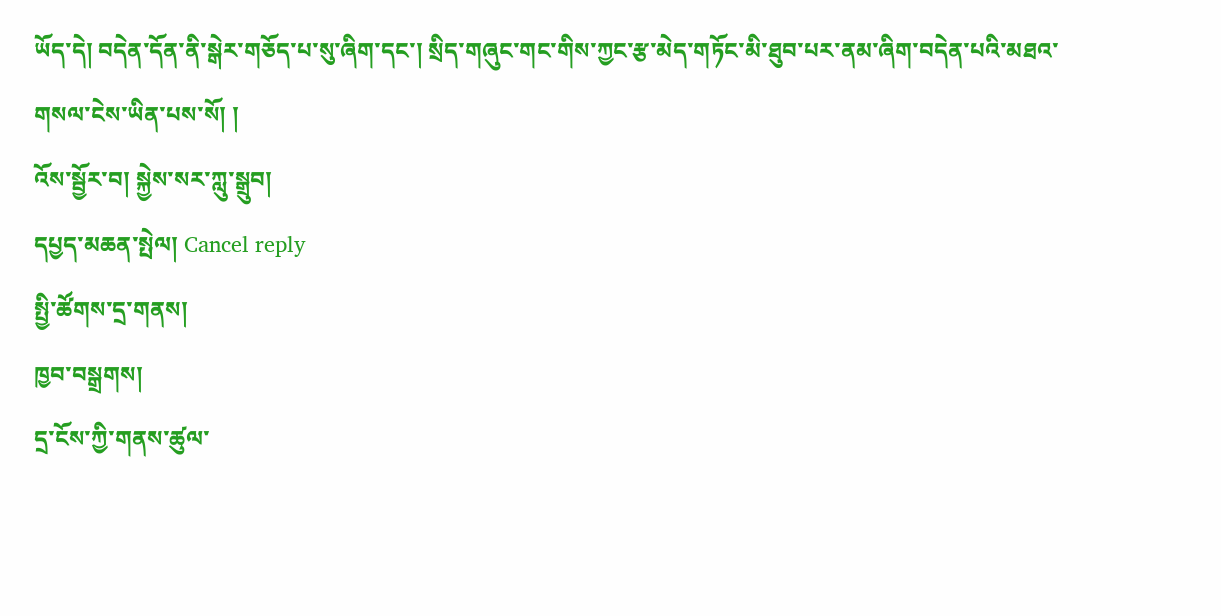ཡོད་དེ། བདེན་དོན་ནི་སྒེར་གཅོད་པ་སུ་ཞིག་དང་། སྲིད་གཞུང་གང་གིས་ཀྱང་རྩ་མེད་གཏོང་མི་ཐུབ་པར་ནམ་ཞིག་བདེན་པའི་མཐའ་གསལ་ངེས་ཡིན་པས་སོ། །
འོས་སྦྱོར་བ། སྐྱེས་སར་ཀླུ་སྒྲུབ།
དཔྱད་མཆན་སྤེལ། Cancel reply
སྤྱི་ཚོགས་དྲ་གནས།
ཁྱབ་བསྒྲགས།
དྲ་ངོས་ཀྱི་གནས་ཚུལ་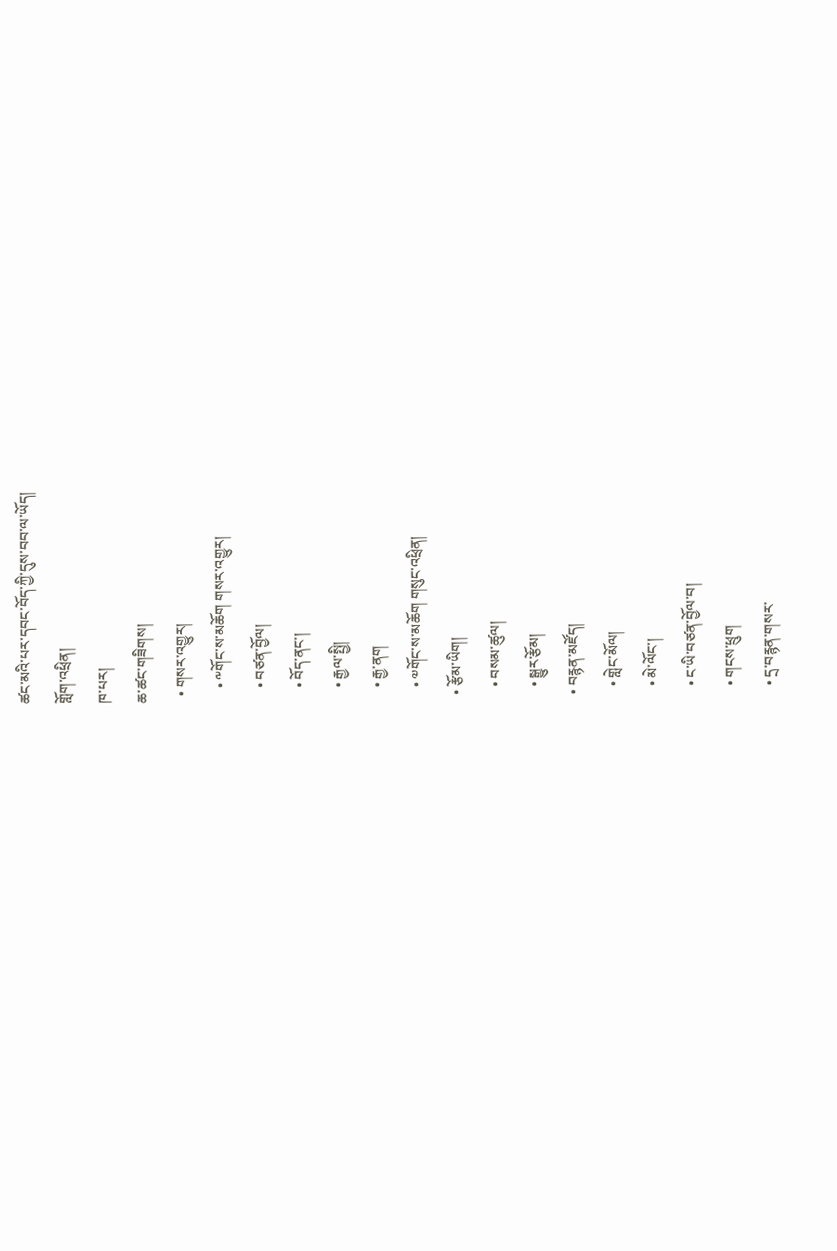ཚང་མའི་པར་དབང་བོད་ཀྱི་དུས་བབ་ལ་ཡོད།
གློག་འཕྲིན།
ཁ་པར།
ཆ་ཚང་གཟིགས།
  • གསར་འགྱུར།
    • ༸གོང་ས་མཆོག གསར་འགྱུར།
    • བཙན་བྱོལ།
    • བོད་ནང་།
    • རྒྱལ་སྤྱི།
    • རྒྱ་ནག
    • ༧གོང་ས་མཆོག གསུང་འཕྲིན།
  • རྩོམ་ཡིག།
    • བསམ་ཚུལ།
    • སྒྱུར་རྩོམ།
  • བརྙན་མཛོད།
    • གླེང་མོལ།
    • མེ་ལོང་།
    • ང་ཡི་བཙན་བྱོལ་བ།
    • གངས་ཕྲུག
    • དྲ་བརྙན་གསར་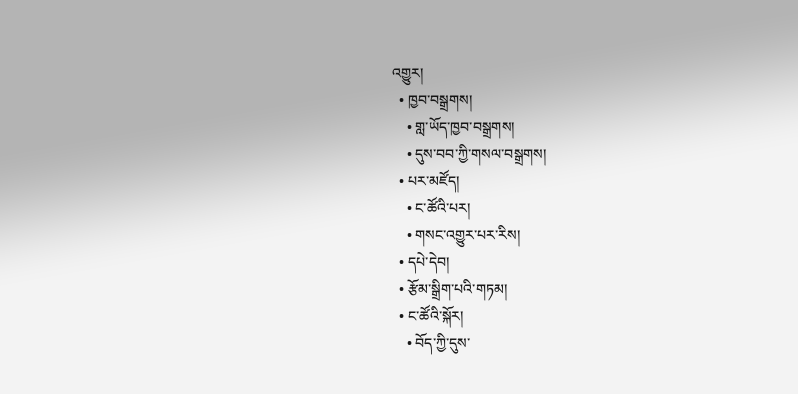འགྱུར།
  • ཁྱབ་བསྒྲགས།
    • གླ་ཡོད་ཁྱབ་བསྒྲགས།
    • དུས་བབ་ཀྱི་གསལ་བསྒྲགས།
  • པར་མཛོད།
    • ང་ཚོའི་པར།
    • གསང་འགྱུར་པར་རིས།
  • དཔེ་དེབ།
  • རྩོམ་སྒྲིག་པའི་གཏམ།
  • ང་ཚོའི་སྐོར།
    • བོད་ཀྱི་དུས་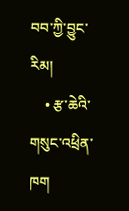བབ་ཀྱི་བྱུང་རིམ།
    • རྩ་ཆེའི་གསུང་འཕྲིན་ཁག